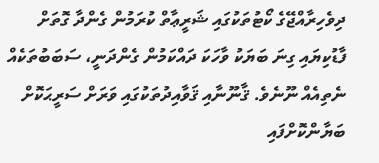ދިވެހިރާއްޖޭގެ ކޯޓުތަކުގައި ޝަރީޢާތް ކުރަމުން ގެންދާ ގޮތަށް ފާޑުކިޔައި ގިނަ ބަޔަކު ވާހަކަ ދައްކަމުން ގެންދަނީ، ސަބަބުތަކެއް ނެތިއެއް ނޫނެވެ. ޤާނޫނާއި ޤަވާއިދުތަކުގައި ވަރަށް ސަރީޙަކޮށް ބަޔާންކޮށްފައި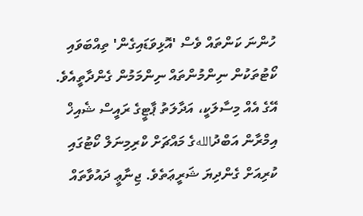ހުންނަ ކަންތައް ވެސް 'އޮޅިވަޑައިގެން' ތިއްބަވައި ކޯޓުތަކުން ނިންމުންތައް ނިންމަމުން ގެންދާތީއެވެ.
އޭގެ އެއް މިސާލަކީ، އަދާލަތު ޕާޓީގެ ރައީސް ޝެއިޚް އިމްރާން އަބްދުاللهގެ މައްޗަށް ކްރިމިނަލް ކޯޓުގައި ކުރިއަށް ގެންދިޔަ ޝަރީޢަތެވެ. ޖިނާޢީ ދައުވާތައް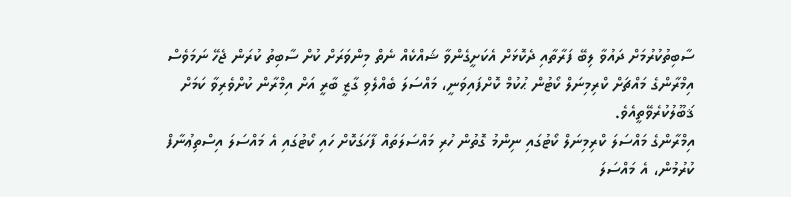ސާބިތުކުރުމަށް ދައުވާ ލިބޭ ފަރާތާއި ދެކޮޅަށް އެކަށީގެންވާ ޝައްކެއް ނެތް މިންވަރަށް ކުށް ސާބިތު ކުރަން ޖެހޭ ނަމަވެސް އިމްރާންގެ މައްޗަށް ކްރިމިނަލް ކޯޓުން ޙުކުމް ކޮށްފައިވަނީ، މައްސަލަ ބެއްލެވި ގާޒީ ބާރީ އަށް އިމްރާން ކުށްވެރިވާ ކަމަށް ޤަބޫލުކުރެވޭތީއެވެ.
އިމްރާންގެ މައްސަލަ ކްރިމިނަލް ކޯޓުގައި ނިންމު ގޮތުން ހުރި މައްސަލަތައް ފާހަގަކޮށް ހައި ކޯޓުގައި އެ މައްސަލަ އިސްތިޢުނާފް ކުރުމުން، އެ މައްސަލަ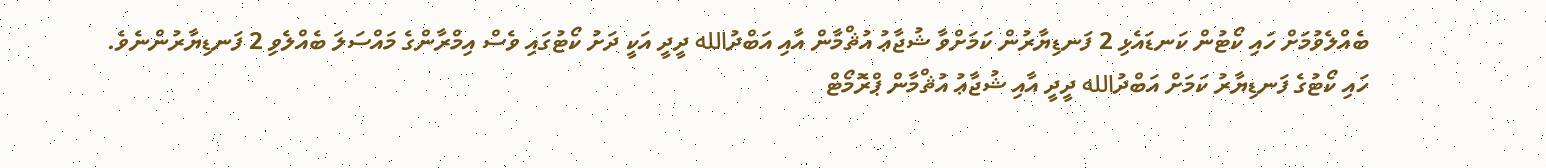ބެއްލެވުމަށް ހައި ކޯޓުން ކަނޑައެޅި 2 ފަނޑިޔާރުން ކަމަށްވާ ޝުޖާޢު އުޘްމާން އާއި އަބްދުالله ދީދީ އަކީ ދަށު ކޯޓުގައި ވެސް އިމްރާންގެ މައްސަލަ ބެއްލެވި 2 ފަނޑިޔާރުންނެވެ.
ހައި ކޯޓުގެ ފަނޑިޔާރު ކަމަށް އަބްދުالله ދީދީ އާއި ޝުޖާޢު އުޘްމާން ޕްރޮމޯޓް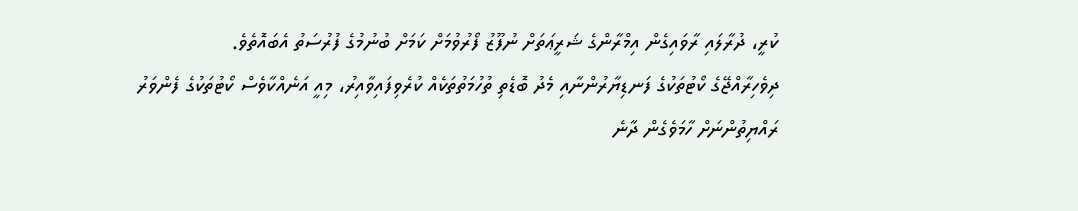ކުރީ، ދުރާލައި ރާވައިގެން އިމްރާންގެ ޝަރީޢަތަށް ނުފޫޒު ފޯރުވުމަށް ކަމަށް ބުނުމުގެ ފުރުސަތު އެބައޮތެވެ.
ދިވެހިރާއްޖޭގެ ކޯޓުތަކުގެ ފަނޑިޔާރުންނާއި މެދު ބޮޑެތި ތުހުމަތުތަކެއް ކުރެވިފައިވާއިރު، މިއީ އަނެއްކާވެސް ކޯޓުތަކުގެ ފެންވަރު ރައްޔިތުންނަށް ހާމަވެގެން ދާނެ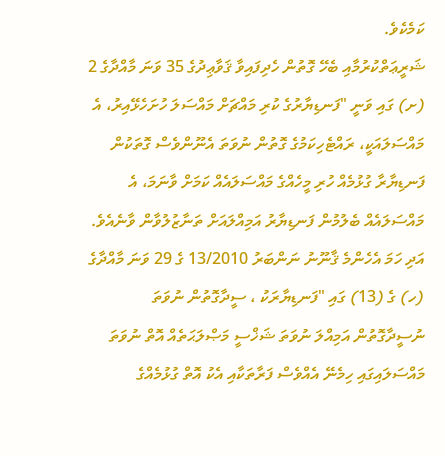ކަމެކެވެ.
ޝަރީޢަތްކުރުމާއި ބެހޭ ގޮތުން ހެދިފައިވާ ޤަވާޢިދުގެ 35 ވަނަ މާއްދާގެ 2 (ށ) ގައި ވަނީ "ފަނޑިޔާރުގެ ކުރި މައްޗަށް މައްސަލަ ހުށަހެޅޭއިރު، އެ މައްސަލައަކީ، ރައްޓެހިކަމުގެ ގޮތުން ނުވަތަ އެނޫންވެސް ގޮތަކުން ފަނޑިޔާރާ ގުޅުމެއް ހުރި މީހެއްގެ މައްސަލައެއް ކަމަށް ވާނަމަ، އެ މައްސަލައެއް ބެލުމުން ފަނޑިޔާރު އަމިއްލައަށް ތަނާޒުލުވާން ވާނެއެވެ.
އަދި ހަމަ އެހެންމެ ޤާނޫނު ނަންބަރު 13/2010 ގެ 29 ވަނަ މާއްދާގެ (ހ) ގެ (13) ގައި "ފަނޑިޔާރަކު ، ސީދާގޮތުން ނުވަތަ ނުސީދާގޮތުން އަމިއްލަ ނުވަތަ ޝަޚްސީ މަޞްލަޙަތެއް އޮތް ނުވަތަ މައްސަލައިގައި ހިމެނޭ އެއްވެސް ފަރާތަކާއި އެކު އޮތް ގުޅުމެއްގެ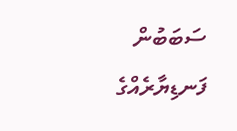ސަބަބުން ފަނޑިޔާރެއްގެ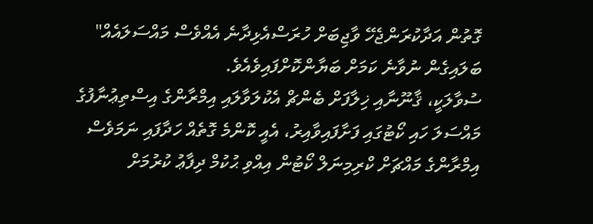ގޮތުން އަދާކުރަންޖެހޭ ވާޖިބަށް ހުރަސްއެޅިދާނެ އެއްވެސް މައްސަލައެއް" ބަލައިގެން ނުވާނެ ކަމަށް ބަޔާންކޮށްފައިވެއެވެ.
ސުވާލަކީ، ޤާނޫނާއި ޚިލާފަށް ބެންޗް އެކުލަވާލައި އިމްރާންގެ އިސްތިޢުނާފުގެ މައްސަލަ ހައި ކޯޓުގައި ފަށާފައިވާއިރު، އެއީ ކޮންމެ ގޮތެއް ހަދާފައި ނަމަވެސް އިމްރާންގެ މައްޗަށް ކްރިމިނަލް ކޯޓުން އިއްވި ޙުކުމް ދިފާޢު ކުރުމަށް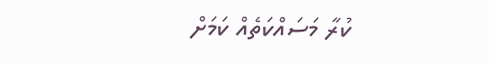ކުރާ މަސައްކަތެއް ކަމަށް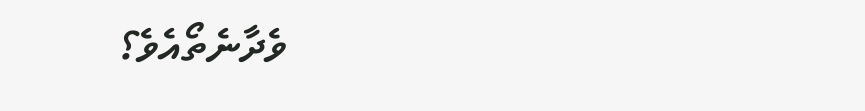ވެދާނެތޯއެވެ؟